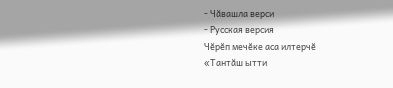- Чăвашла верси
- Русская версия
Чĕрĕп мечĕке аса илтерчĕ
«Тантăш ытти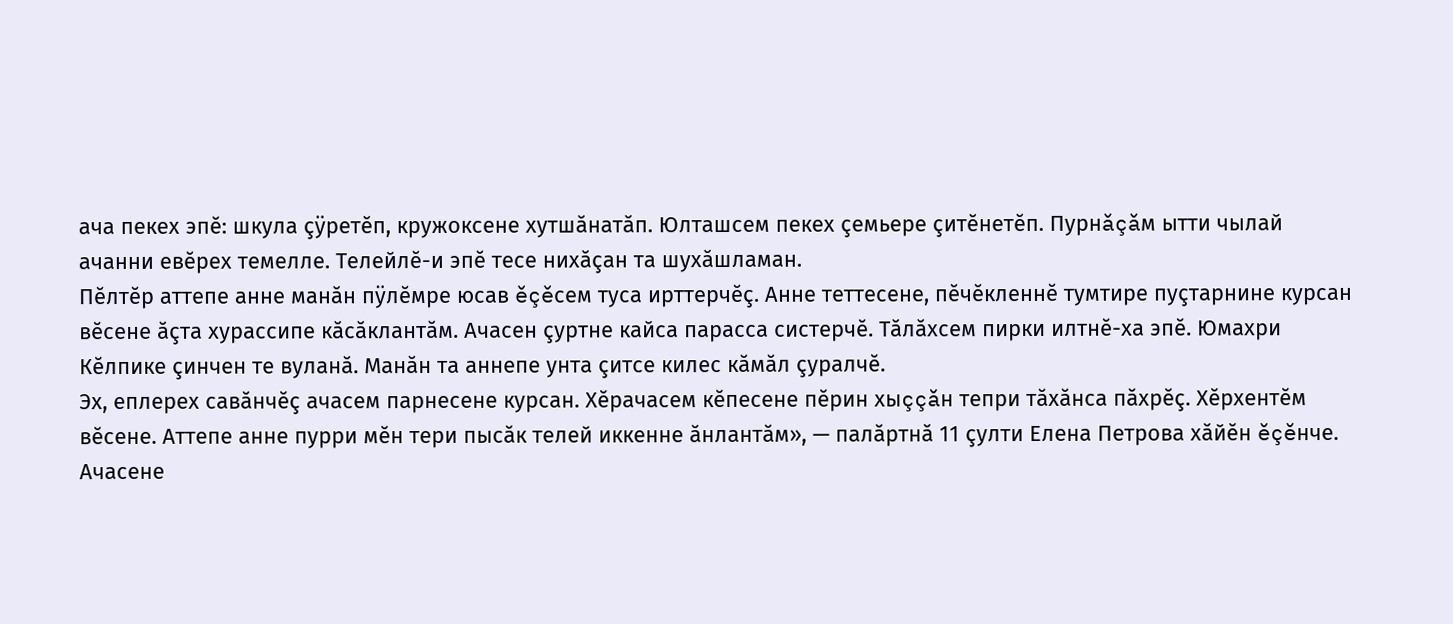ача пекех эпĕ: шкула çÿретĕп, кружоксене хутшăнатăп. Юлташсем пекех çемьере çитĕнетĕп. Пурнăçăм ытти чылай ачанни евĕрех темелле. Телейлĕ-и эпĕ тесе нихăçан та шухăшламан.
Пĕлтĕр аттепе анне манăн пÿлĕмре юсав ĕçĕсем туса ирттерчĕç. Анне теттесене, пĕчĕкленнĕ тумтире пуçтарнине курсан вĕсене ăçта хурассипе кăсăклантăм. Ачасен çуртне кайса парасса систерчĕ. Тăлăхсем пирки илтнĕ-ха эпĕ. Юмахри Кĕлпике çинчен те вуланă. Манăн та аннепе унта çитсе килес кăмăл çуралчĕ.
Эх, еплерех савăнчĕç ачасем парнесене курсан. Хĕрачасем кĕпесене пĕрин хыççăн тепри тăхăнса пăхрĕç. Хĕрхентĕм вĕсене. Аттепе анне пурри мĕн тери пысăк телей иккенне ăнлантăм», — палăртнă 11 çулти Елена Петрова хăйĕн ĕçĕнче.
Ачасене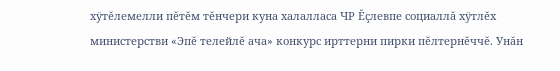хÿтĕлемелли пĕтĕм тĕнчери куна халалласа ЧР Ĕçлевпе социаллă хÿтлĕх министерстви «Эпĕ телейлĕ ача» конкурс ирттерни пирки пĕлтернĕччĕ. Унăн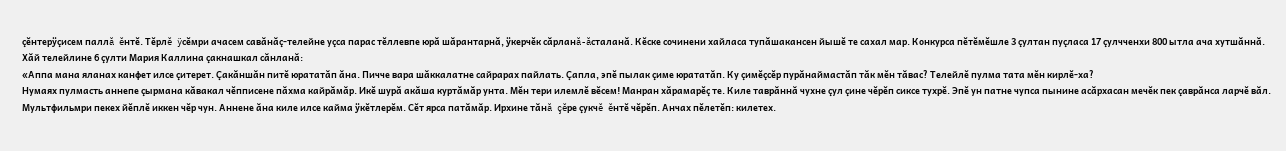çĕнтерÿçисем паллă ĕнтĕ. Тĕрлĕ ÿсĕмри ачасем савăнăç-телейне уçса парас тĕллевпе юрă шăрантарнă, ÿкерчĕк сăрланă-ăсталанă. Кĕске сочинени хайласа тупăшакансен йышĕ те сахал мар. Конкурса пĕтĕмĕшле 3 çултан пуçласа 17 çулчченхи 800 ытла ача хутшăннă.
Хăй телейлине 6 çулти Мария Каллина çакнашкал сăнланă:
«Аппа мана яланах канфет илсе çитерет. Çакăншăн питĕ юрататăп ăна. Пичче вара шăккалатне сайрарах пайлать. Çапла, эпĕ пылак çиме юрататăп. Ку çимĕçсĕр пурăнаймастăп тăк мĕн тăвас? Телейлĕ пулма тата мĕн кирлĕ-ха?
Нумаях пулмасть аннепе çырмана кăвакал чĕпписене пăхма кайрăмăр. Икĕ шурă акăша куртăмăр унта. Мĕн тери илемлĕ вĕсем! Манран хăрамарĕç те. Киле таврăннă чухне çул çине чĕрĕп сиксе тухрĕ. Эпĕ ун патне чупса пынине асăрхасан мечĕк пек çаврăнса ларчĕ вăл. Мультфильмри пекех йĕплĕ иккен чĕр чун. Аннене ăна киле илсе кайма ÿкĕтлерĕм. Сĕт ярса патăмăр. Ирхине тăнă çĕре çукчĕ ĕнтĕ чĕрĕп. Анчах пĕлетĕп: килетех.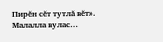Пирĕн сĕт тутлă вĕт». Малалла вулас…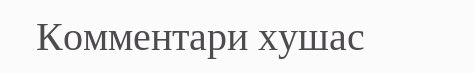Комментари хушас